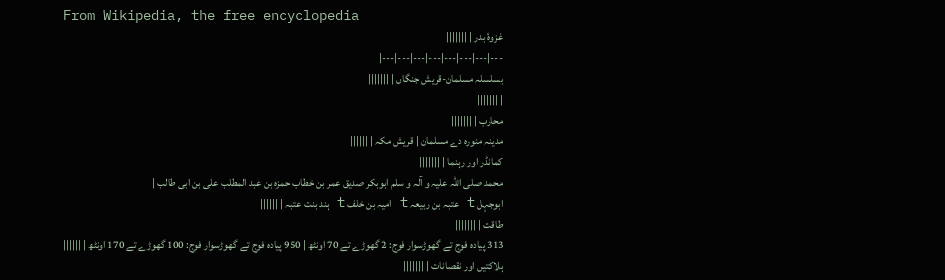From Wikipedia, the free encyclopedia
غزوۂ بدر | |||||||
---|---|---|---|---|---|---|---|
بسلسلہ مسلمان-قریش جنگاں | |||||||
| |||||||
محارب | |||||||
مدینہ منورہ دے مسلمان | قریش مکہ | ||||||
کمانڈر اور رہنما | |||||||
محمد صلی اللہ علیہ و آلہ و سلم ابوبکر صدیق عمر بن خطاب حمزہ بن عبد المطلب علی بن ابی طالب |
ابوجہل t عتبہ بن ربیعہ t امیہ بن خلف t ہند بنت عتبہ | ||||||
طاقت | |||||||
313 پیادہ فوج تے گھوڑسوار فوج: 2 گھوڑے تے 70 اونٹھ | 950 پیادہ فوج تے گھوڑسوار فوج: 100 گھوڑے تے 170 اونٹھ | ||||||
ہلاکتیں اور نقصانات | |||||||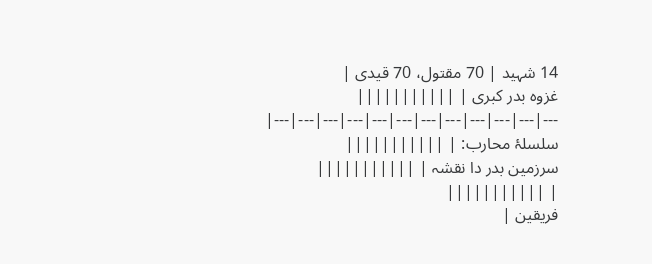14 شہید | 70 مقتول، 70 قیدی |
غزوہ بدر کبری | |||||||||||
---|---|---|---|---|---|---|---|---|---|---|---|
سلسلۂ محارب: | |||||||||||
سرزمین بدر دا نقشہ | |||||||||||
| |||||||||||
فریقین |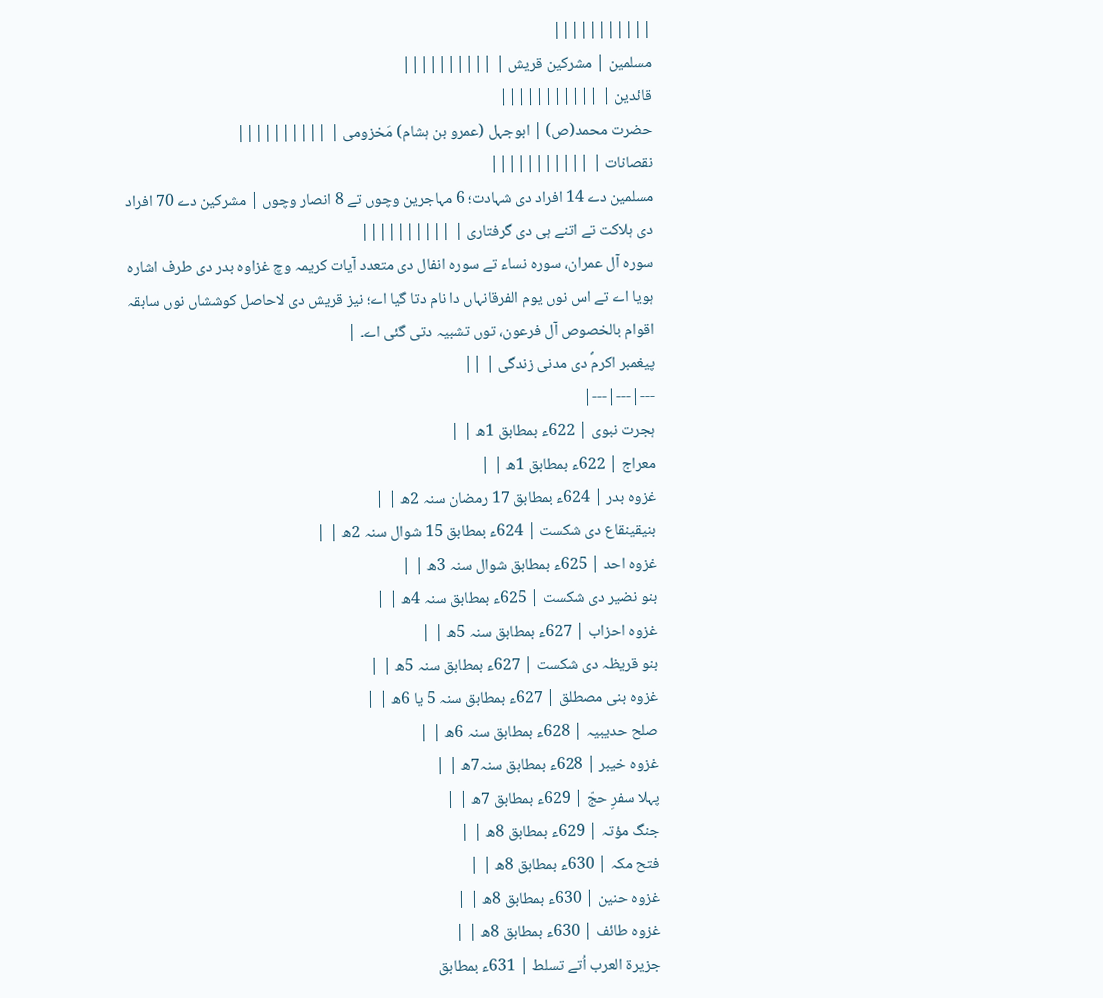|||||||||||
مسلمین | مشرکین قریش | ||||||||||
قائدین | |||||||||||
حضرت محمد(ص) | ابوجہل (عمرو بن ہشام) مَخزومی | ||||||||||
نقصانات | |||||||||||
مسلمین دے 14 افراد دی شہادت؛ 6 مہاجرین وچوں تے 8 انصار وچوں | مشرکین دے 70 افراد دی ہلاکت تے اتنے ہی دی گرفتاری | ||||||||||
سورہ آل عمران، سورہ نساء تے سورہ انفال دی متعدد آیات کریمہ وچ غزاوہ بدر دی طرف اشارہ ہويا اے تے اس نوں یوم الفرقانہاں دا نام دتا گیا اے؛ نیز قریش دی لاحاصل کوششاں نوں سابقہ اقوام بالخصوص آل فرعون، توں تشبیہ دتی گئی اے۔ |
پیغمبر اکرمؐ دی مدنی زندگی | ||
---|---|---|
ہجرت نبوی | 622ء بمطابق 1ھ | |
معراج | 622ء بمطابق 1ھ | |
غزوہ بدر | 624ء بمطابق 17 رمضان سنہ 2ھ | |
بنیقینقاع دی شکست | 624ء بمطابق 15 شوال سنہ 2ھ | |
غزوہ احد | 625ء بمطابق شوال سنہ 3ھ | |
بنو نضیر دی شکست | 625ء بمطابق سنہ 4ھ | |
غزوہ احزاب | 627ء بمطابق سنہ 5ھ | |
بنو قریظہ دی شکست | 627ء بمطابق سنہ 5ھ | |
غزوہ بنی مصطلق | 627ء بمطابق سنہ 5 یا 6ھ | |
صلح حدیبیہ | 628ء بمطابق سنہ 6ھ | |
غزوہ خیبر | 628ء بمطابق سنہ7ھ | |
پہلا سفرِ حجّ | 629ء بمطابق 7ھ | |
جنگ مؤتہ | 629ء بمطابق 8ھ | |
فتح مکہ | 630ء بمطابق 8ھ | |
غزوہ حنین | 630ء بمطابق 8ھ | |
غزوہ طائف | 630ء بمطابق 8ھ | |
جزیرة العرب اُتے تسلط | 631ء بمطابق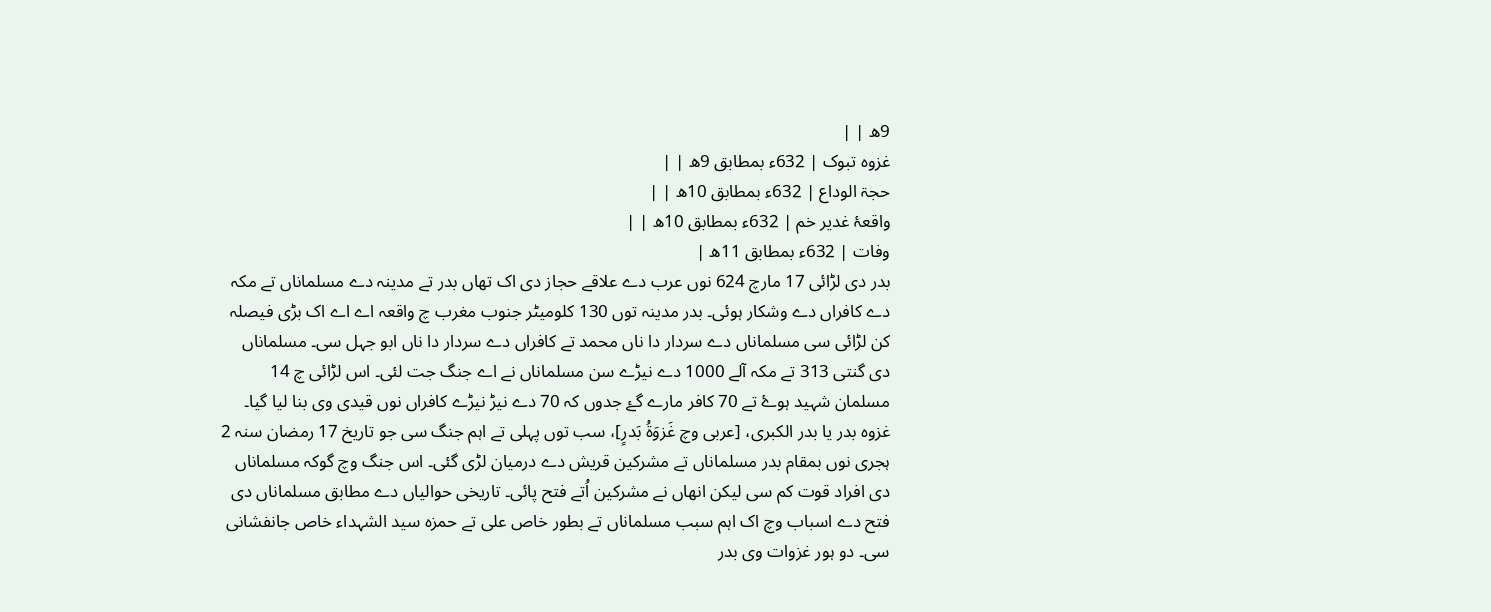9ھ | |
غزوہ تبوک | 632ء بمطابق 9ھ | |
حجۃ الوداع | 632ء بمطابق 10ھ | |
واقعۂ غدیر خم | 632ء بمطابق 10ھ | |
وفات | 632ء بمطابق 11ھ |
بدر دی لڑائی 17 مارچ 624 نوں عرب دے علاقے حجاز دی اک تھاں بدر تے مدینہ دے مسلماناں تے مکہ دے کافراں دے وشکار ہوئی۔ بدر مدینہ توں 130 کلومیٹر جنوب مغرب چ واقعہ اے اے اک بڑی فیصلہ کن لڑائی سی مسلماناں دے سردار دا ناں محمد تے کافراں دے سردار دا ناں ابو جہل سی۔ مسلماناں دی گنتی 313 تے مکہ آلے 1000 دے نیڑے سن مسلماناں نے اے جنگ جت لئی۔ اس لڑائی چ 14 مسلمان شہید ہوۓ تے 70 کافر مارے گۓ جدوں کہ 70 دے نیڑ نیڑے کافراں نوں قیدی وی بنا لیا گیا۔
غزوہ بدر یا بدر الکبری، [عربی وچ غَزوَةُ بَدرٍ]، سب توں پہلی تے اہم جنگ سی جو تاریخ 17 رمضان سنہ 2 ہجری نوں بمقام بدر مسلماناں تے مشرکین قریش دے درمیان لڑی گئی۔ اس جنگ وچ گوکہ مسلماناں دی افراد قوت کم سی لیکن انھاں نے مشرکین اُتے فتح پائی۔ تاریخی حوالیاں دے مطابق مسلماناں دی فتح دے اسباب وچ اک اہم سبب مسلماناں تے بطور خاص علی تے حمزہ سید الشہداء خاص جانفشانی سی۔ دو ہور غزوات وی بدر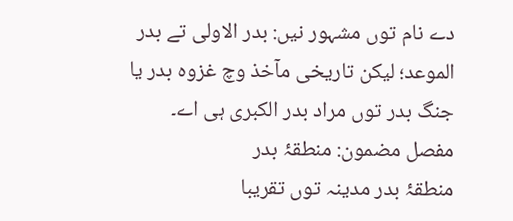دے نام توں مشہور نيں: بدر الاولی تے بدر الموعد؛ لیکن تاریخی مآخذ وچ غزوہ بدر یا جنگ بدر توں مراد بدر الکبری ہی اے۔
مفصل مضمون: منطقۂ بدر
منطقۂ بدر مدینہ توں تقریبا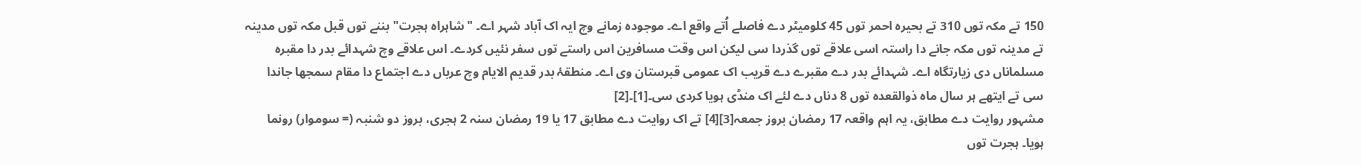150 تے مکہ توں 310 تے بحیرہ احمر توں 45 کلومیٹر دے فاصلے اُتے واقع اے۔ موجودہ زمانے وچ ایہ اک آباد شہر اے۔ "شاہراہ ہجرت" بننے توں قبل مکہ توں مدینہ تے مدینہ توں مکہ جانے دا راستہ اسی علاقے توں گذردا سی لیکن اس وقت مسافرین اس راستے توں سفر نئيں کردے۔ اس علاقے وچ شہدائے بدر دا مقبرہ مسلماناں دی زیارتگاہ اے۔ شہدائے بدر دے مقبرے دے قریب اک عمومی قبرستان وی اے۔ منطقۂ بدر قدیم الایام وچ عرباں دے اجتماع دا مقام سمجھا جاندا سی تے ایتھے ہر سال ماہ ذوالقعدہ توں 8 دناں دے لئے اک منڈی ہويا کردی سی۔[1]۔[2]
مشہور روایت دے مطابق، یہ اہم واقعہ 17 رمضان بروز جمعہ[3][4] تے اک روایت دے مطابق 17 یا 19 رمضان سنہ 2 ہجری، بروز دو شنبہ (= سوموار) رونما ہويا۔ ہجرت توں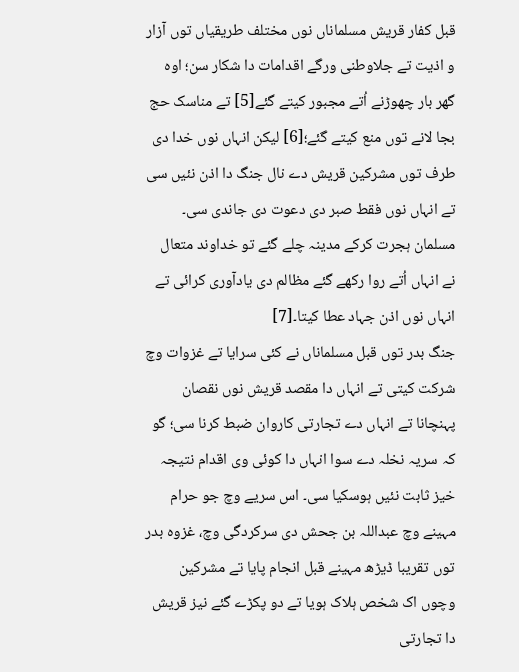قبل کفار قریش مسلماناں نوں مختلف طریقیاں توں آزار و اذیت تے جلاوطنی ورگے اقدامات دا شکار سن؛ اوہ گھر بار چھوڑنے اُتے مجبور کیتے گئے[5] تے مناسک حج بجا لانے توں منع کیتے گئے؛[6] لیکن انہاں نوں خدا دی طرف توں مشرکین قریش دے نال جنگ دا اذن نئيں سی تے انہاں نوں فقط صبر دی دعوت دی جاندی سی۔ مسلمان ہجرت کرکے مدینہ چلے گئے تو خداوند متعال نے انہاں اُتے روا رکھے گئے مظالم دی یادآوری کرائی تے انہاں نوں اذن جہاد عطا کیتا۔[7]
جنگ بدر توں قبل مسلماناں نے کئی سرایا تے غزوات وچ شرکت کیتی تے انہاں دا مقصد قریش نوں نقصان پہنچانا تے انہاں دے تجارتی کاروان ضبط کرنا سی؛ گو کہ سریہ نخلہ دے سوا انہاں دا کوئی وی اقدام نتیجہ خیز ثابت نئيں ہوسکیا سی۔ اس سریے وچ جو حرام مہینے وچ عبداللہ بن جحش دی سرکردگی وچ، غزوہ بدر توں تقریبا ڈیڑھ مہینے قبل انجام پایا تے مشرکین وچوں اک شخص ہلاک ہويا تے دو پکڑے گئے نیز قریش دا تجارتی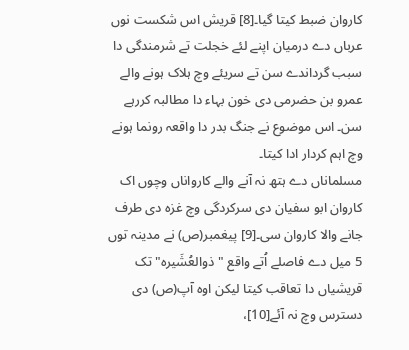کاروان ضبط کیتا گیا۔[8] قریش اس شکست نوں عرباں دے درمیان اپنے لئے خجلت تے شرمندگی دا سبب گرداندے سن تے سریئے وچ ہلاک ہونے والے عمرو بن حضرمی دی خون بہاء دا مطالبہ کررہے سن۔ اس موضوع نے جنگ بدر دا واقعہ رونما ہونے وچ اہم کردار ادا کیتا۔
مسلماناں دے ہتھ نہ آنے والے کارواناں وچوں اک کاروان ابو سفیان دی سرکردگی وچ غزہ دی طرف جانے والا کاروان سی۔[9] پیغمبر(ص) نے مدینہ توں 5 میل دے فاصلے اُتے واقع "ذوالعُشَیرہ" تک قریشیاں دا تعاقب کیتا لیکن اوہ آپ(ص) دی دسترس وچ نہ آئے[10]،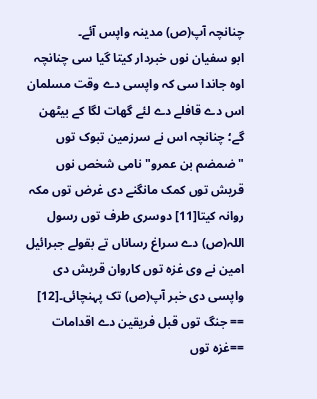چنانچہ آپ(ص) مدینہ واپس آئے۔
ابو سفیان نوں خبردار کیتا گیا سی چنانچہ اوہ جاندا سی کہ واپسی دے وقت مسلمان اس دے قافلے دے لئے گھات لگا کے بیٹھن گے؛ چنانچہ اس نے سرزمین تبوک توں "ضمضم بن عمرو" نامی شخص نوں قریش توں کمک مانگنے دی غرض توں مکہ روانہ کیتا[11] دوسری طرف توں رسول اللہ(ص) دے سراغ رساناں تے بقولے جبرائیل امین نے وی غزہ توں کاروان قریش دی واپسی دی خبر آپ(ص) تک پہنچائی۔[12]
== جنگ توں قبل فریقین دے اقدامات ==غزہ توں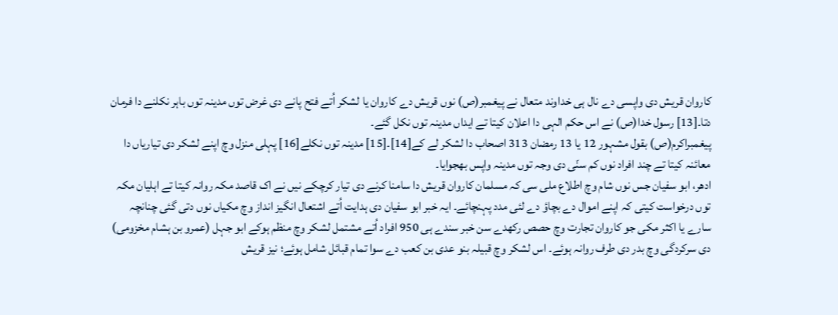کاروان قریش دی واپسی دے نال ہی خداوند متعال نے پیغمبر(ص) نوں قریش دے کاروان یا لشکر اُتے فتح پانے دی غرض توں مدینہ توں باہر نکلنے دا فرمان دتا۔[13] رسول خدا(ص) نے اس حکم الہی دا اعلان کیتا تے ایداں مدینہ توں نکل گئے۔
پیغمبراکرم(ص) بقول مشہور 12 یا 13 رمضان 313 اصحاب دا لشکر لے کے[14]۔[15] مدینہ توں نکلے[16] پہلی منزل وچ اپنے لشکر دی تیاریاں دا معائنہ کیتا تے چند افراد نوں کم سنّی دی وجہ توں مدینہ واپس بھجوایا۔
ادھر، ابو سفیان جس نوں شام وچ اطلاع ملی سی کہ مسلمان کاروان قریش دا سامنا کرنے دی تیار کرچکے نيں نے اک قاصد مکہ روانہ کیتا تے اہلیان مکہ توں درخواست کیتی کہ اپنے اموال دے بچاؤ دے لئی مدد پہنچائے۔ ایہ خبر ابو سفیان دی ہدایت اُتے اشتعال انگیز انداز وچ مکیاں نوں دتی گئی چنانچہ سارے یا اکثر مکی جو کاروان تجارت وچ حصص رکھدے سن خبر سندے ہی 950 افراد اُتے مشتمل لشکر وچ منظم ہوکے ابو جہل (عمرو بن ہشام مخزومی) دی سرکردگی وچ بدر دی طرف روانہ ہوئے۔ اس لشکر وچ قبیلہ بنو عدی بن کعب دے سوا تمام قبائل شامل ہوئے؛ نیز قریش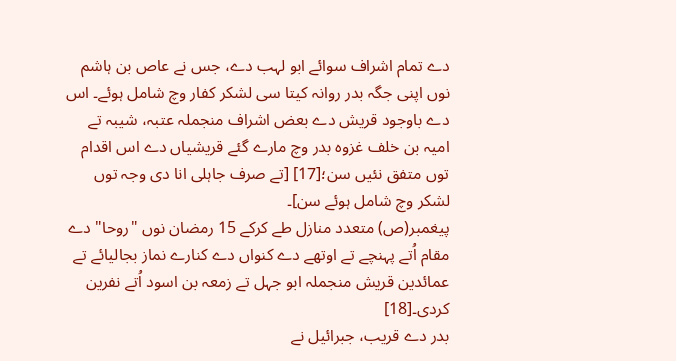دے تمام اشراف سوائے ابو لہب دے، جس نے عاص بن ہاشم نوں اپنی جگہ بدر روانہ کیتا سی لشکر کفار وچ شامل ہوئے۔ اس دے باوجود قریش دے بعض اشراف منجملہ عتبہ، شیبہ تے امیہ بن خلف غزوہ بدر وچ مارے گئے قریشیاں دے اس اقدام توں متفق نئيں سن؛[17] [تے صرف جاہلی انا دی وجہ توں لشکر وچ شامل ہوئے سن]۔
پیغمبر(ص) متعدد منازل طے کرکے 15 رمضان نوں "روحا" دے مقام اُتے پہنچے تے اوتھے دے کنواں دے کنارے نماز بجالیائے تے عمائدین قریش منجملہ ابو جہل تے زمعہ بن اسود اُتے نفرین کردی۔[18]
بدر دے قریب، جبرائیل نے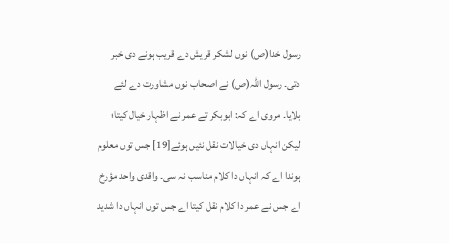رسول خدا(ص) نوں لشکر قریش دے قریب ہونے دی خبر دتی۔ رسول اللہ(ص) نے اصحاب نوں مشاورت دے لئے بلایا۔ مروی اے کہ: ابوبکر تے عمر نے اظہار خیال کیتا؛ لیکن انہاں دی خیالات نقل نئيں ہوئے[19] جس توں معلوم ہوندا اے کہ انہاں دا کلام مناسب نہ سی۔ واقدی واحد مؤرخ اے جس نے عمر دا کلام نقل کیتا اے جس توں انہاں دا شدید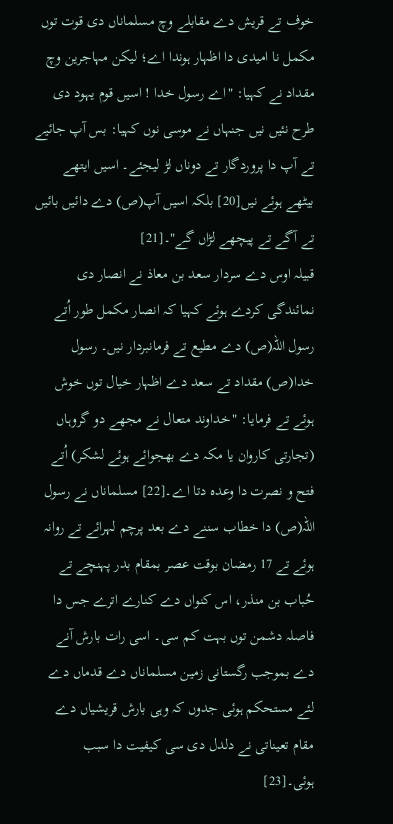خوف تے قریش دے مقابلے وچ مسلماناں دی قوت توں مکمل نا امیدی دا اظہار ہوندا اے؛ لیکن مہاجرین وچ مقداد نے کہیا: "اے رسول خدا ! اسيں قوم یہود دی طرح نئيں نيں جنہاں نے موسی نوں کہیا: بس آپ جائیے تے آپ دا پروردگار تے دوناں لڑ لیجئے۔ اسيں ایتھے بیٹھے ہوئے نيں[20] بلکہ اسيں آپ(ص) دے دائیں بائیں تے آگے تے پیچھے لڑاں گے"۔[21]
قبیلہ اوس دے سردار سعد بن معاذ نے انصار دی نمائندگی کردے ہوئے کہیا کہ انصار مکمل طور اُتے رسول اللہ(ص) دے مطیع تے فرمانبردار نيں۔ رسول خدا(ص) مقداد تے سعد دے اظہار خیال توں خوش ہوئے تے فرمایا: "خداوند متعال نے مجھے دو گروہاں (تجارتی کاروان یا مکہ دے بھجوائے ہوئے لشکر) اُتے فتح و نصرت دا وعدہ دتا اے۔[22] مسلماناں نے رسول اللہ(ص) دا خطاب سننے دے بعد پرچم لہرائے تے روانہ ہوئے تے 17 رمضان بوقت عصر بمقام بدر پہنچے تے حُباب بن منذر، اس کنواں دے کنارے اترے جس دا فاصلہ دشمن توں بہت کم سی۔ اسی رات بارش آنے دے بموجب رگستانی زمین مسلماناں دے قدماں دے لئے مستحکم ہوئی جدوں کہ وہی بارش قریشیاں دے مقام تعیناتی نے دلدل دی سی کیفیت دا سبب ہوئی۔[23]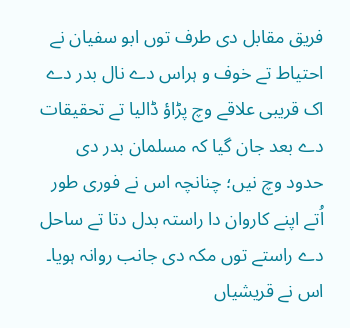فریق مقابل دی طرف توں ابو سفیان نے احتیاط تے خوف و ہراس دے نال بدر دے اک قریبی علاقے وچ پڑاؤ ڈالیا تے تحقیقات دے بعد جان گیا کہ مسلمان بدر دی حدود وچ نيں؛ چنانچہ اس نے فوری طور اُتے اپنے کاروان دا راستہ بدل دتا تے ساحل دے راستے توں مکہ دی جانب روانہ ہويا۔ اس نے قریشیاں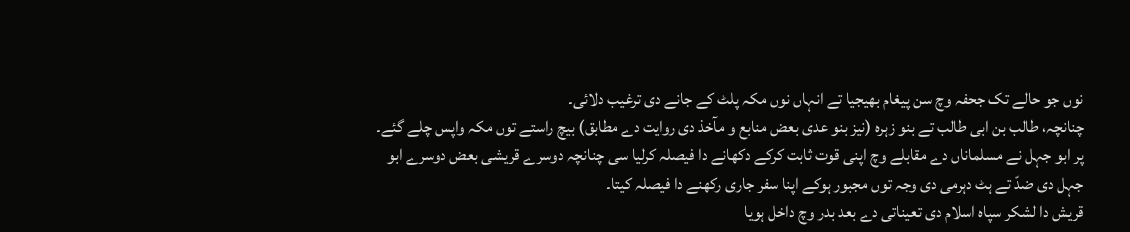نوں جو حالے تک جحفہ وچ سن پیغام بھیجیا تے انہاں نوں مکہ پلٹ کے جانے دی ترغیب دلائی۔
چنانچہ، طالب بن ابی طالب تے بنو زہرہ (نیز بنو عدی بعض منابع و مآخذ دی روایت دے مطابق) بیچ راستے توں مکہ واپس چلے گئے۔ پر ابو جہل نے مسلماناں دے مقابلے وچ اپنی قوت ثابت کرکے دکھانے دا فیصلہ کرلیا سی چنانچہ دوسرے قریشی بعض دوسرے ابو جہل دی ضدّ تے ہٹ دہرمی دی وجہ توں مجبور ہوکے اپنا سفر جاری رکھنے دا فیصلہ کیتا۔
قریش دا لشکر سپاہ اسلام دی تعیناتی دے بعد بدر وچ داخل ہويا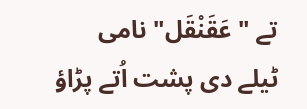تے "عَقَنْقَل" نامی ٹیلے دی پشت اُتے پڑاؤ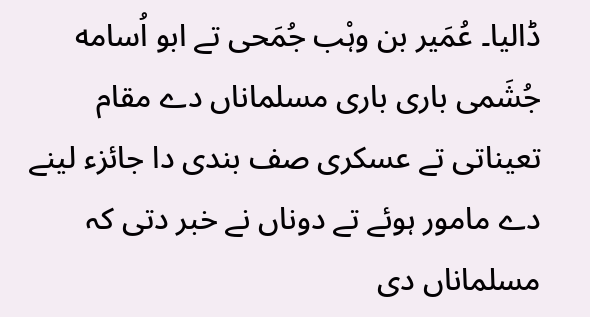ڈالیا۔ عُمَیر بن وہْب جُمَحی تے ابو اُسامه جُشَمی باری باری مسلماناں دے مقام تعیناتی تے عسکری صف بندی دا جائزء لینے دے مامور ہوئے تے دوناں نے خبر دتی کہ مسلماناں دی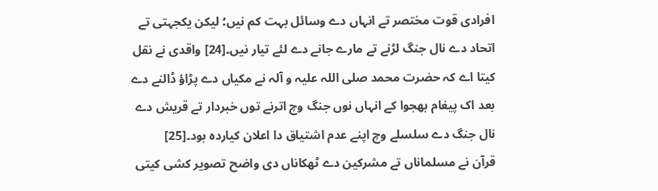افرادی قوت مختصر تے انہاں دے وسائل بہت کم نيں؛ لیکن یکجہتی تے اتحاد دے نال جنگ لڑنے تے مارے جانے دے لئے تیار نيں۔[24] واقدی نے نقل کیتا اے کہ حضرت محمد صلی اللہ علیہ و آلہ نے مکیاں دے پڑاؤ ڈالنے دے بعد اک پیغام بھجوا کے انہاں نوں جنگ وچ اترنے توں خبردار تے قریش دے نال جنگ دے سلسلے وچ اپنے عدم اشتیاق دا اعلان کیارده بود۔[25]
قرآن نے مسلماناں تے مشرکین دے ٹھکاناں دی واضح تصویر کشی کیتی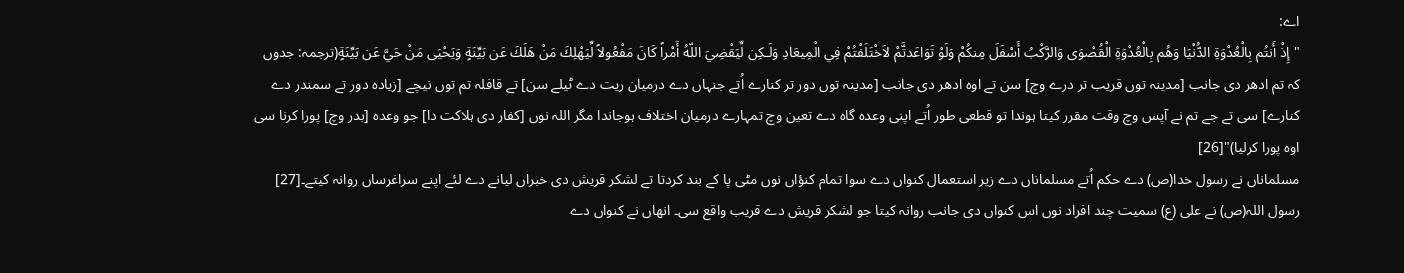اے:
"إِذْ أَنتُم بِالْعُدْوَةِ الدُّنْيَا وَهُم بِالْعُدْوَةِ الْقُصْوَى وَالرَّكْبُ أَسْفَلَ مِنكُمْ وَلَوْ تَوَاعَدتَّمْ لاَخْتَلَفْتُمْ فِي الْمِيعَادِ وَلَـكِن لِّيَقْضِيَ اللّهُ أَمْراً كَانَ مَفْعُولاً لِّيَهْلِكَ مَنْ هَلَكَ عَن بَيِّنَةٍ وَيَحْيَى مَنْ حَيَّ عَن بَيِّنَةٍ(ترجمہ: جدوں کہ تم ادھر دی جانب [مدینہ توں قریب تر درے وچ] سن تے اوہ ادھر دی جانب [مدینہ توں دور تر کنارے اُتے جنہاں دے درمیان ریت دے ٹیلے سن] تے قافلہ تم توں نیچے [زیادہ دور تے سمندر دے کنارے] سی تے جے تم نے آپس وچ وقت مقرر کیتا ہوندا تو قطعی طور اُتے اپنی وعدہ گاہ دے تعین وچ تمہارے درمیان اختلاف ہوجاندا مگر اللہ نوں [کفار دی ہلاکت دا] جو وعدہ [بدر وچ] پورا کرنا سی اوہ پورا کرلیا)"[26]
مسلماناں نے رسول خدا(ص) دے حکم اُتے مسلماناں دے زیر استعمال کنواں دے سوا تمام کنؤاں نوں مٹی پا کے بند کردتا تے لشکر قریش دی خبراں لیانے دے لئے اپنے سراغرساں روانہ کیتے۔[27]
رسول اللہ(ص) نے علی (ع) سمیت چند افراد نوں اس کنواں دی جانب روانہ کیتا جو لشکر قریش دے قریب واقع سی۔ انھاں نے کنواں دے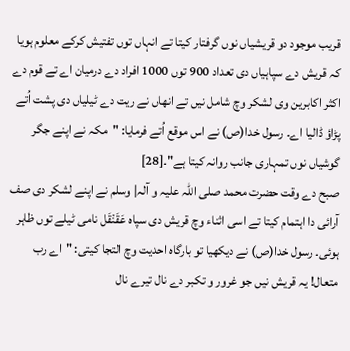قریب موجود دو قریشیاں نوں گرفتار کیتا تے انہاں توں تفتیش کرکے معلوم ہويا کہ قریش دے سپاہیاں دی تعداد 900 توں 1000 افراد دے درمیان اے تے قوم دے اکثر اکابرین وی لشکر وچ شامل نيں تے انھاں نے ریت دے ٹیلیاں دی پشت اُتے پڑاؤ ڈالیا اے۔ رسول خدا(ص) نے اس موقع اُتے فرمایا: "مکہ نے اپنے جگر گوشیاں نوں تمہاری جانب روانہ کیتا ہے"۔[28]
صبح دے وقت حضرت محمد صلی اللہ علیہ و آلہ| وسلم نے اپنے لشکر دی صف آرائی دا اہتمام کیتا تے اسی اثناء وچ قریش دی سپاہ عَقَنْقَل نامی ٹیلے توں ظاہر ہوئی۔ رسول خدا(ص) نے دیکھیا تو بارگاہ احدیت وچ التجا کیتی: "اے رب متعال! یہ قریش نيں جو غرور و تکبر دے نال تیرے نال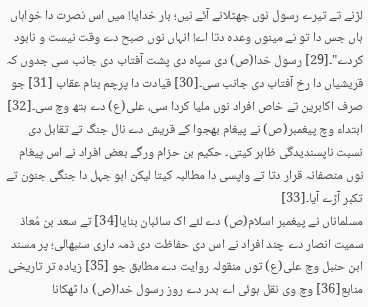لڑنے تے تیرے رسول نوں جھٹلانے آئے نيں؛ بار خدایا! میں اس نصرت دا خواہاں ہاں جس دا تو نے مینوں وعدہ دتا اے! انہاں نوں صبح دے وقت نیست و نابود کردے"۔[29] رسول خدا(ص) دی سپاہ دی پشت آفتاب دی جانب سی جدوں کہ قریشیاں دا رخ آفتاب دی جانب سی۔[30] قیادت دا پرچم بنام عقاب [31] جو صرف اکابرین تے خاص افراد نوں ملیا کردا سی، علی(ع) دے ہتھ وچ سی۔[32]
ابتداء وچ پیغمبر(ص) نے پیغام بھجوا کے قریش دے نال جنگ تے تقابل دی نسبت ناپسندیدگی ظاہر کیتی۔ حکیم بن حزام ورگے بعض افراد نے اس پیغام نوں منصفانہ قرار دتا تے واپسی دا مطالبہ کیتا لیکن ابو جہل دا جنگی جنون تے تکبر آڑے آیا۔[33]
مسلماناں نے پیغمبر اسلام(ص) دے لئے اک سائبان بنایا[34] تے سعد بن مُعاذ سمیت انصار دے چند افراد نے اس دی حفاظت دی ذمہ داری سنبھالی؛ پر مسند ابن حنبل وچ علی(ع) توں منقولہ روایت دے مطابق جو [35] زیادہ تر تاریخی منابع[36] وچ وی نقل ہوئی اے بدر دے روز رسول خدا(ص) دا ٹھکانا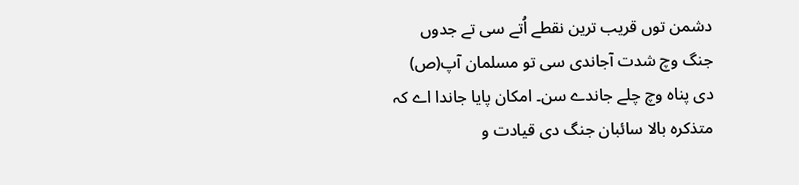دشمن توں قریب ترین نقطے اُتے سی تے جدوں جنگ وچ شدت آجاندی سی تو مسلمان آپ(ص) دی پناہ وچ چلے جاندے سن۔ امکان پایا جاندا اے کہ متذکرہ بالا سائبان جنگ دی قیادت و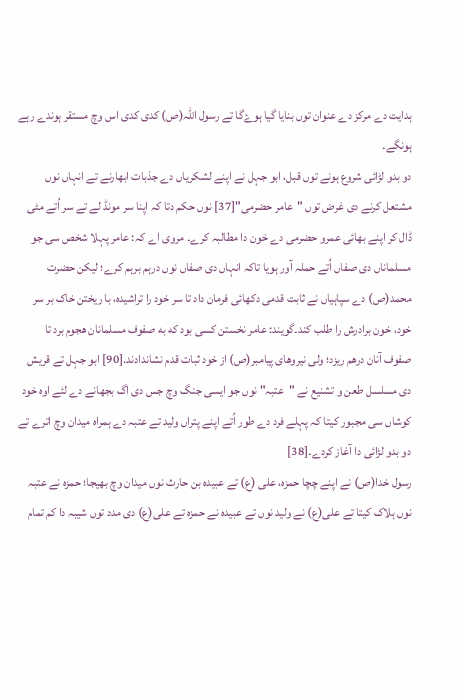ہدایت دے مرکز دے عنوان توں بنایا گیا ہوۓگا تے رسول اللہ(ص) کدی کدی اس وچ مستقر ہوندے رہے ہونگے۔
دو بدو لڑائی شروع ہونے توں قبل، ابو جہل نے اپنے لشکریاں دے جذبات ابھارنے تے انہاں نوں مشتعل کرنے دی غرض توں "عامر حضرمی"[37] نوں حکم دتا کہ اپنا سر مونڈ لے تے سر اُتے مٹی ڈال کر اپنے بھائی عمرو حضرمی دے خون دا مطالبہ کرے۔ مروی اے کہ: عامر پہلا شخص سی جو مسلماناں دی صفاں اُتے حملہ آور ہويا تاکہ انہاں دی صفاں نوں درہم برہم کرے؛ لیکن حضرت محمد(ص) دے سپاہیاں نے ثابت قدمی دکھائی فرمان داد تا سر خود را تراشیده، با ریختن خاک بر سر خود، خون برادرش را طلب کند۔گویند: عامر نخستن کسی بود که به صفوف مسلمانان هجوم برد تا صفوف آنان درهم ریزد؛ ولی نیروهای پیامبر(ص) از خود ثبات قدم نشاندادند.[90] ابو جہل تے قریش دی مسلسل طعن و تشنیع نے "عتبہ" نوں جو ایسی جنگ وچ جس دی اگ بجھانے دے لئے اوہ خود کوشاں سی مجبور کیتا کہ پہلے فرد دے طور اُتے اپنے پتراں ولید تے عتبہ دے ہمراہ میدان وچ اترے تے دو بدو لڑائی دا آغاز کردے۔[38]
رسول خدا(ص) نے اپنے چچا حمزہ، علی (ع) تے عبیدہ بن حارث نوں میدان وچ بھیجا؛ حمزہ نے عتبہ نوں ہلاک کیتا تے علی(ع) نے ولید نوں تے عبیدہ نے حمزہ تے علی(ع) دی مدد توں شیبہ دا کم تمام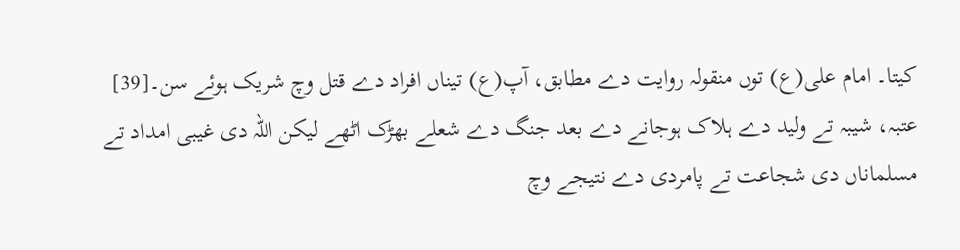کیتا۔ امام علی(ع) توں منقولہ روایت دے مطابق، آپ(ع) تیناں افراد دے قتل وچ شریک ہوئے سن۔[39]
عتبہ، شیبہ تے ولید دے ہلاک ہوجانے دے بعد جنگ دے شعلے بھڑک اٹھے لیکن اللہ دی غیبی امداد تے مسلماناں دی شجاعت تے پامردی دے نتیجے وچ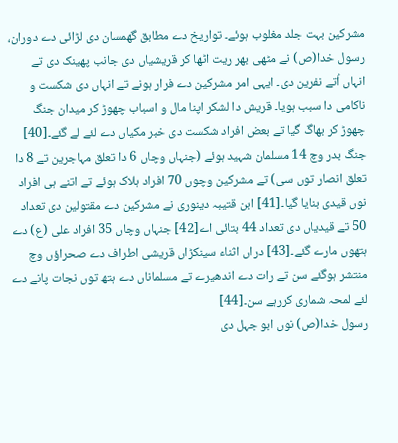مشرکین بہت جلد مغلوب ہوئے۔ تواریخ دے مطابق گھمسان دی لڑائی دے دوران، رسول خدا(ص) نے مٹھی بھر ریت اٹھا کر قریشیاں دی جانب پھینک دی تے انہاں اُتے نفرین دی۔ ایہی امر مشرکین دے فرار ہونے تے انہاں دی شکست و ناکامی دا سبب ہويا۔ قریش دا لشکر اپنا مال و اسباب چھوڑ کر میدان جنگ چھوڑ کر بھاگ گیا تے بعض افراد شکست دی خبر مکیاں دے لئے لے گئے۔[40]
جنگ بدر وچ 14 مسلمان شہید ہوئے (جنہاں وچاں 6 دا تعلق مہاجرین تے 8 دا تعلق انصار توں سی) تے مشرکین وچوں 70 افراد ہلاک ہوئے تے اتنے ہی افراد نوں قیدی بنایا گیا۔[41] ابن قتیبہ دینوری نے مشرکین دے مقتولین دی تعداد 50 تے قیدیاں دی تعداد 44 بتائی اے[42] جنہاں وچاں 35 افراد علی (ع) دے ہتھوں مارے گئے۔[43] دراں اثناء سینکڑاں قریشی اطراف دے صحراؤں وچ منتشر ہوگئے سن تے رات دے اندھیرے تے مسلماناں دے ہتھ توں نجات پانے دے لئے لمحہ شماری کررہے سن۔[44]
رسول خدا(ص) نوں ابو جہل دی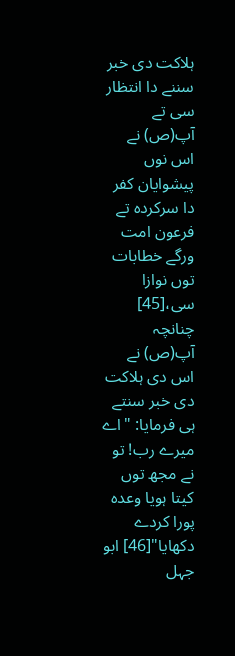ہلاکت دی خبر سننے دا انتظار سی تے آپ(ص) نے اس نوں پیشوایان کفر دا سرکردہ تے فرعون امت ورگے خطابات توں نوازا سی،[45] چنانچہ آپ(ص) نے اس دی ہلاکت دی خبر سنتے ہی فرمایا: "اے میرے رب! تو نے مجھ توں کیتا ہويا وعدہ پورا کردے دکھایا"[46] ابو جہل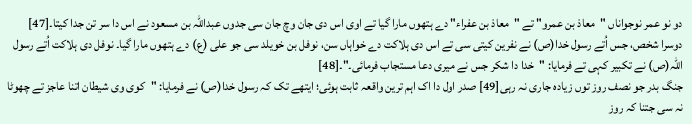دو نو عمر نوجواناں "معاذ بن عمرو" تے "معاذ بن عفراء" دے ہتھوں مارا گیا تے اوی اس دی جان وچ جان سی جدوں عبداللہ بن مسعود نے اس دا سر تن جدا کیتا۔[47]
دوسرا شخص، جس اُتے رسول خدا(ص) نے نفرین کیتی سی تے اس دی ہلاکت دے خواہاں سن، نوفل بن خویلد سی جو علی (ع) دے ہتھوں مارا گیا۔ نوفل دی ہلاکت اُتے رسول اللہ(ص) نے تکبیر کہی تے فرمایا: "خدا دا شکر جس نے میری دعا مستجاب فرمائی۔"۔[48]
جنگ بدر جو نصف روز توں زیادہ جاری نہ رہی[49] صدر اول دا اک اہم ترین واقعہ ثابت ہوئی؛ ایتھے تک کہ رسول خدا(ص) نے فرمایا: "کوی وی شیطان اتنا عاجز تے چھوٹا نہ سی جتنا کہ روز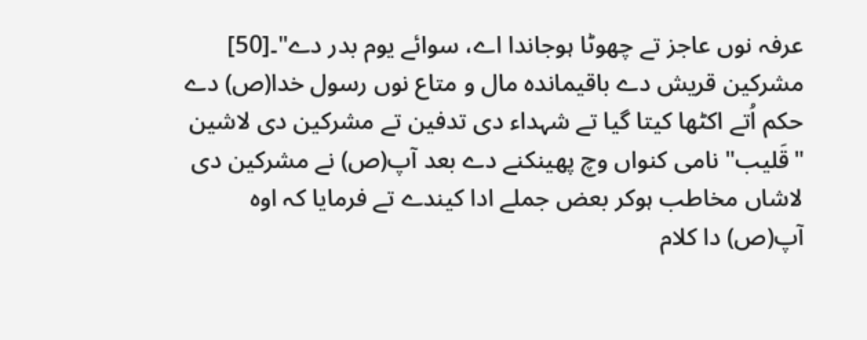عرفہ نوں عاجز تے چھوٹا ہوجاندا اے، سوائے یوم بدر دے"۔[50]
مشرکین قریش دے باقیماندہ مال و متاع نوں رسول خدا(ص) دے حکم اُتے اکٹھا کیتا گیا تے شہداء دی تدفین تے مشرکین دی لاشین "قَلیب" نامی کنواں وچ پھینکنے دے بعد آپ(ص) نے مشرکین دی لاشاں مخاطب ہوکر بعض جملے ادا کیندے تے فرمایا کہ اوہ آپ(ص) دا کلام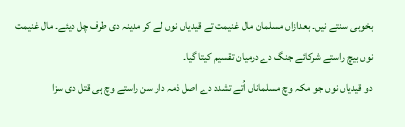بخوبی سنتے نيں۔ بعدازاں مسلمان مال غنیمت تے قیدیاں نوں لے کر مدینہ دی طرف چل دیئے۔ مال غنیمت نوں بیچ راستے شرکائے جنگ دے درمیان تقسیم کیتا گیا۔
دو قیدیاں نوں جو مکہ وچ مسلماناں اُتے تشدد دے اصل ذمہ دار سن راستے وچ ہی قتل دی سزا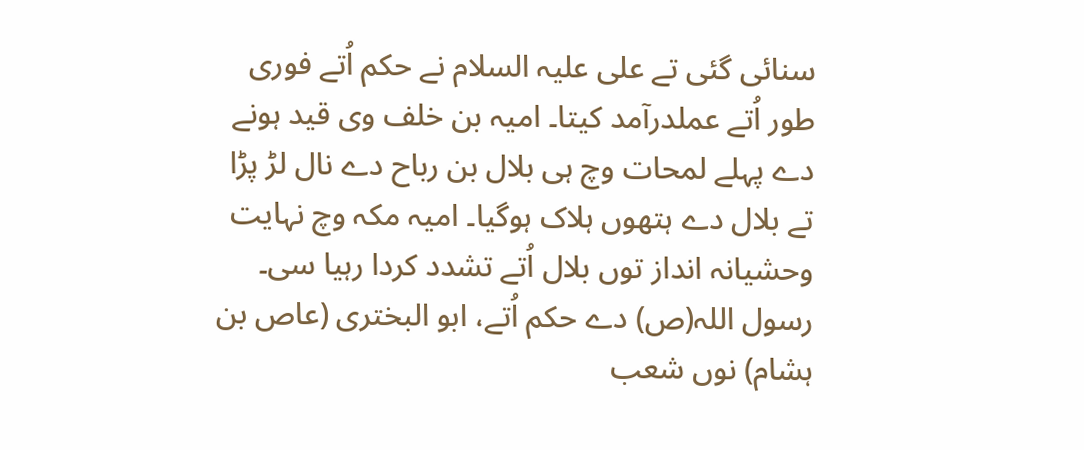سنائی گئی تے علی علیہ السلام نے حکم اُتے فوری طور اُتے عملدرآمد کیتا۔ امیہ بن خلف وی قید ہونے دے پہلے لمحات وچ ہی بلال بن رباح دے نال لڑ پڑا تے بلال دے ہتھوں ہلاک ہوگیا۔ امیہ مکہ وچ نہایت وحشیانہ انداز توں بلال اُتے تشدد کردا رہیا سی۔
رسول اللہ(ص) دے حکم اُتے، ابو البختری (عاص بن ہشام) نوں شعب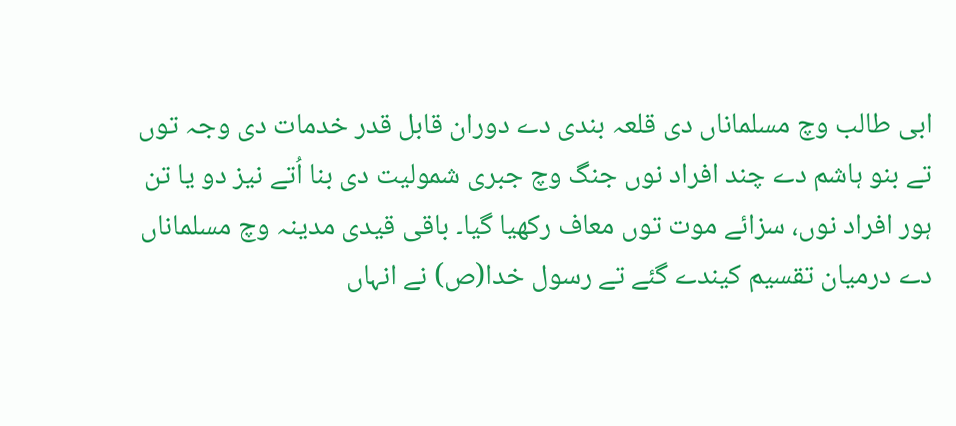ابی طالب وچ مسلماناں دی قلعہ بندی دے دوران قابل قدر خدمات دی وجہ توں تے بنو ہاشم دے چند افراد نوں جنگ وچ جبری شمولیت دی بنا اُتے نیز دو یا تن ہور افراد نوں، سزائے موت توں معاف رکھیا گیا۔ باقی قیدی مدینہ وچ مسلماناں دے درمیان تقسیم کیندے گئے تے رسول خدا(ص) نے انہاں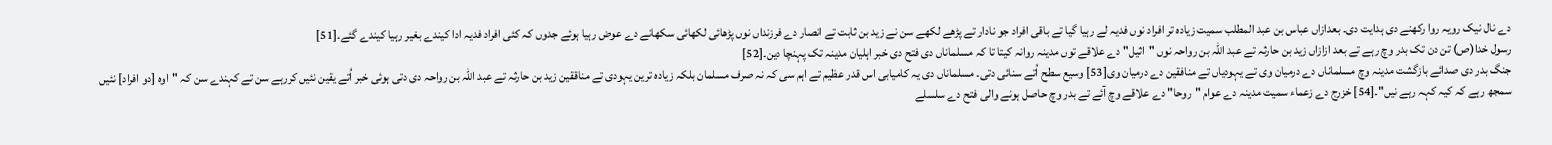دے نال نیک رویہ روا رکھنے دی ہدایت دی۔ بعدازاں عباس بن عبد المطلب سمیت زیادہ تر افراد نوں فدیہ لے رہیا گیا تے باقی افراد جو نادار تے پڑھے لکھے سن نے زید بن ثابت تے انصار دے فرزنداں نوں پڑھائی لکھائی سکھانے دے عوض رہیا ہوئے جدوں کہ کئی افراد فدیہ ادا کیندے بغیر رہیا کیندے گئے۔[51]
رسول خدا(ص) تن دن تک بدر وچ رہے تے بعد ازازاں زید بن حارثہ تے عبد اللہ بن رواحہ نوں "اثیل" دے علاقے توں مدینہ روانہ کیتا تا کہ مسلماناں دی فتح دی خبر اہلیان مدینہ تک پہنچا دین۔[52]
جنگ بدر دی صدائے بازگشت مدینہ وچ مسلماناں دے درمیان وی تے یہودیاں تے منافقین دے درمیان وی[53] وسیع سطح اُتے سنائی دتی۔ مسلماناں دی یہ کامیابی اس قدر عظیم تے اہم سی کہ نہ صرف مسلمان بلکہ زیادہ ترین یہودی تے مناققین زید بن حارثہ تے عبد اللہ بن رواحہ دی دتی ہوئی خبر اُتے یقین نئيں کررہے سن تے کہندے سن کہ "اوہ [دو افراد] نئيں سمجھ رہے کہ کیہ کہہ رہے نيں"۔[54] خزرج دے زعماء سمیت مدینہ دے عوام "روحا" دے علاقے وچ آئے تے بدر وچ حاصل ہونے والی فتح دے سلسلے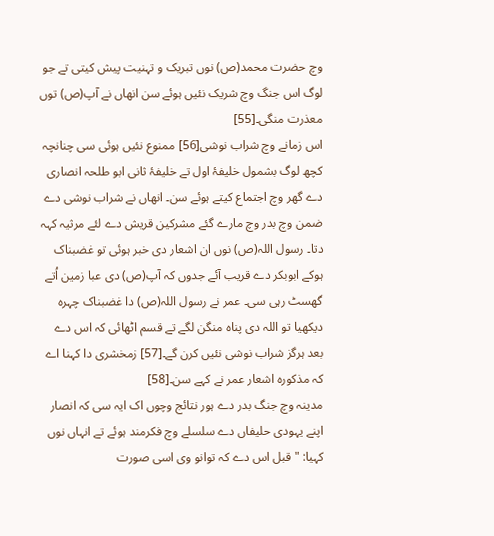وچ حضرت محمد(ص) نوں تبریک و تہنیت پیش کیتی تے جو لوگ اس جنگ وچ شریک نئيں ہوئے سن انھاں نے آپ(ص) توں معذرت منگی۔[55]
اس زمانے وچ شراب نوشی[56] ممنوع نئيں ہوئی سی چنانچہ کچھ لوگ بشمول خلیفۂ اول تے خلیفۂ ثانی ابو طلحہ انصاری دے گھر وچ اجتماع کیتے ہوئے سن۔ انھاں نے شراب نوشی دے ضمن وچ بدر وچ مارے گئے مشرکین قریش دے لئے مرثیہ کہہ دتا۔ رسول اللہ(ص) نوں ان اشعار دی خبر ہوئی تو غضبناک ہوکے ابوبکر دے قریب آئے جدوں کہ آپ(ص) دی عبا زمین اُتے گھسٹ رہی سی۔ عمر نے رسول اللہ(ص) دا غضبناک چہرہ دیکھیا تو اللہ دی پناہ منگن لگے تے قسم اٹھائی کہ اس دے بعد ہرگز شراب نوشی نئيں کرن گے۔[57] زمخشری دا کہنا اے کہ مذکورہ اشعار عمر نے کہے سن۔[58]
مدینہ وچ جنگ بدر دے ہور نتائج وچوں اک ایہ سی کہ انصار اپنے یہودی حلیفاں دے سلسلے وچ فکرمند ہوئے تے انہاں نوں کہیا: "قبل اس دے کہ توانو وی اسی صورت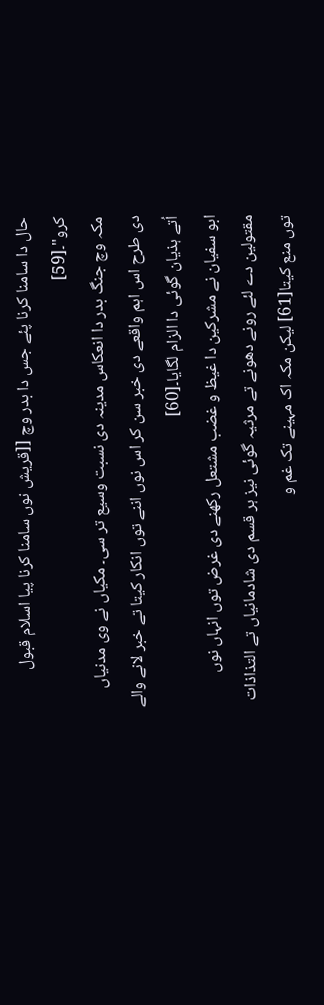حال دا سامنا کرنا پئے جس دا بدر وچ [[قریش نوں سامنا کرنا پیا اسلام قبول کرو"۔[59]
مکہ وچ جنگ بدر دا انعکاس مدینہ دی نسبت وسیع تر سی۔ مکیاں نے وی مدنیاں دی طرح اس اہم واقعے دی خبر سن کر اس نوں اننے توں انکار کیتا تے خبر لانے والے اُتے ہذیان گوئی دا الزام لگایا۔[60]
ابو سفیان نے مشرکین دا غیظ و غضب مشتعل رکھنے دی غرض توں انہاں نوں مقتولین دے لئے رونے دھونے تے مرثیہ گوئی نیز ہر قسم دی شادمانیاں تے التذاذات توں منع کیتا[61] لیکن مکہ اک مہینے تک غم و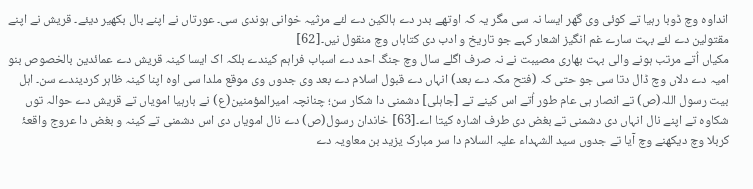انداوہ وچ ڈوبا رہیا تے کوئی وی گھر ایسا نہ سی مگر یہ کہ اوتھے بدر دے ہالکین دے لئے مرثیہ خوانی ہوندی سی۔ عورتاں نے اپنے بال بکھیر دیئے۔ قریش نے اپنے مقتولین دے لئے بہت سارے غم انگیز اشعار کہے جو تاریخ و ادب دی کتاباں وچ منقول نيں۔[62]
مکیاں اُتے مرتب ہونے والی بہت بھاری مصیبت نے نہ صرف اگلے سال وچ جنگ احد دے اسباب فراہم کیندے بلکہ اک ایسا کینہ قریش دے عمائدین بالخصوص بنو امیہ دے دلاں وچ ڈال دتا سی جو حتی کہ (فتح مکہ دے بعد) انہاں دے قبول اسلام دے بعد وی جدوں وی موقع ملدا سی اوہ اپنا کینہ ظاہر کردیندے سن۔ اہل بیت رسول اللہ(ص) تے انصار ہی عام طور اُتے اس کینے تے [جاہلی] دشمنی دا شکار سن؛ چنانچہ امیرالمؤمنین(ع) نے بارہیا امویاں تے قریش دے حوالہ توں شکاوہ تے اپنے نال انہاں دی دشمنی تے بغض دی طرف اشارہ کیتا اے۔[63] خاندان رسول(ص) دے نال امویاں دی اس دشمنی تے کینہ و بغض دا عروج واقعۂ کربلا وچ دیکھنے وچ آیا تے جدوں سید الشہداء علیہ السلام دا سر مبارک یزید بن معاویہ دے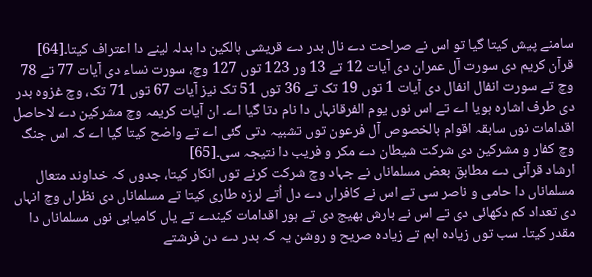سامنے پیش کیتا گیا تو اس نے صراحت دے نال بدر دے قریشی ہالکین دا بدلہ لینے دا اعتراف کیتا۔[64]
قرآن کریم دی سورت آل عمران دی آیات 12 تے 13 ور 123 توں 127 وچ، سورت نساء دی آیات 77 تے 78 وچ تے سورت انفال انفال دی آیات 1 توں 19 تک تے 36 توں 51 تک نیز آیات 67 توں 71 تک، وچ غزوہ بدر دی طرف اشارہ ہويا اے تے اس نوں یوم الفرقانہاں دا نام دتا گیا اے۔ ان آیات کریمہ وچ مشرکین دے لاحاصل اقدامات نوں سابقہ اقوام بالخصوص آل فرعون توں تشبیہ دتی گئی اے تے واضح کیتا گیا اے کہ اس جنگ وچ کفار و مشرکین دی شرکت شیطان دے مکر و فریب دا نتیجہ سی۔[65]
ارشاد قرآنی دے مطابق بعض مسلماناں نے جہاد وچ شرکت کرنے توں انکار کیتا، جدوں کہ خداوند متعال مسلماناں دا حامی و ناصر سی تے اس نے کافراں دے دل اُتے لرزہ طاری کیتا تے مسلماناں دی نظراں وچ انہاں دی تعداد کم دکھائی دی تے اس نے بارش بھیج دی تے ہور اقدامات کیندے تے یاں کامیابی نوں مسلماناں دا مقدر کیتا۔ سب توں زیادہ اہم تے زیادہ صریح و روشن یہ کہ بدر دے دن فرشتے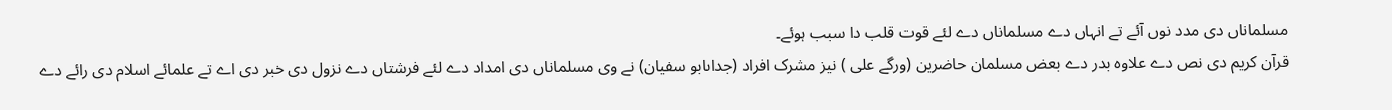مسلماناں دی مدد نوں آئے تے انہاں دے مسلماناں دے لئے قوت قلب دا سبب ہوئے۔
قرآن کریم دی نص دے علاوہ بدر دے بعض مسلمان حاضرین (ورگے علی ) نیز مشرک افراد (جداںابو سفیان) نے وی مسلماناں دی امداد دے لئے فرشتاں دے نزول دی خبر دی اے تے علمائے اسلام دی رائے دے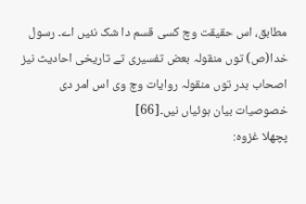مطابق، اس حقیقت وچ کسی قسم دا شک نئيں اے۔ رسول خدا(ص) توں منقولہ بعض تفسیری تے تاریخی احادیث نیز اصحاب بدر توں منقولہ روایات وچ وی اس امر دی خصوصیات بیان ہوئیاں نيں۔[66]
پچھلا غزوہ: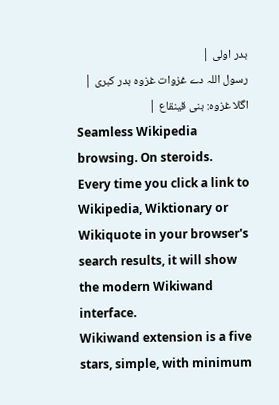بدر اولی |
رسول اللہ دے غزوات غزوہ بدر کبری |
اگلا غزوہ: بنی قینقاع |
Seamless Wikipedia browsing. On steroids.
Every time you click a link to Wikipedia, Wiktionary or Wikiquote in your browser's search results, it will show the modern Wikiwand interface.
Wikiwand extension is a five stars, simple, with minimum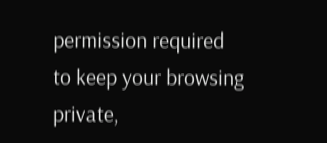permission required to keep your browsing private,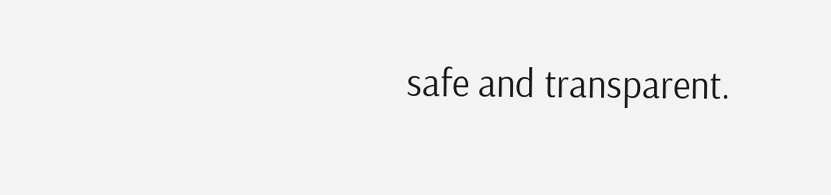safe and transparent.